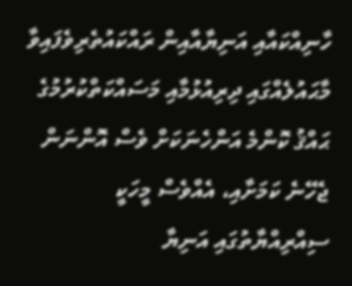ހާނިއްކައާއި އަނިޔާއާއިން ރައްކައުތެރިވެފައިވާ މާޙައުލެއްގައި ދިރިއުޅުމާއި މަސައްކަތްކުރުމުގެ ޙައްޤު ކޮންމެ އަންހެނަކަށް ވެސް އޮންނަން ޖެހޭނެ ކަމަށާއި، އެއްވެސް މީހަކީ ސިއްރިއްޔާތުގައި އަނިޔާ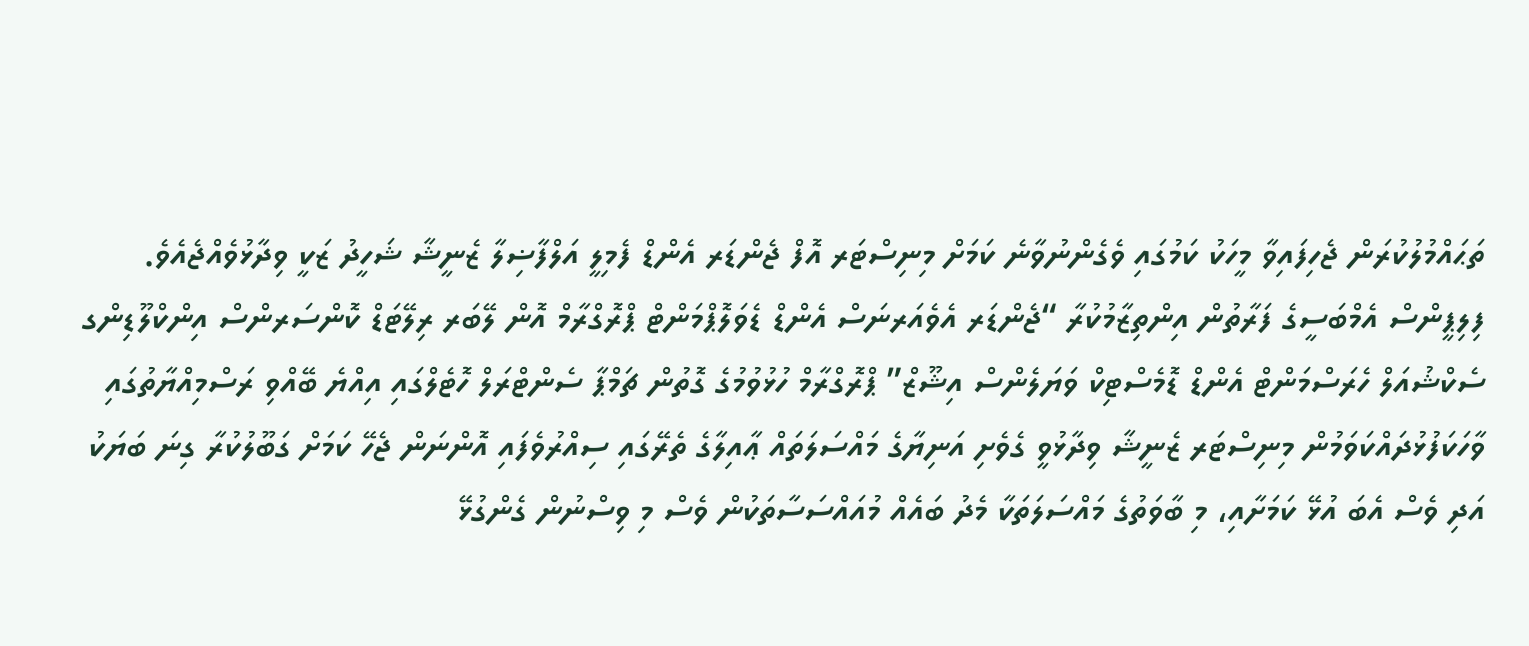ތަޙައްމުލުކުރަން ޖެހިފައިވާ މީހަކު ކަމުގައި ވެގެންނުވާނެ ކަމަށް މިނިސްޓަރ އޮފް ޖެންޑަރ އެންޑް ފެމިލީ އަލްފާޟިލާ ޒެނީޝާ ޝަހީދު ޒަކީ ވިދާޅުވެއްޖެއެވެ.
ފިލިޕީންސް އެމްބަސީގެ ފަރާތުން އިންތިޒާމުކުރާ “ޖެންޑަރ އެވެއަރނަސް އެންޑް ޑެވަލޮޕްމަންޓް ޕްރޮގްރާމް އޮން ލޭބަރ ރިލޭޓަޑް ކޮންސަރންސް އިންކްލޫޑިންގ ސެކްޝުއަލް ހެރަސްމަންޓް އެންޑް ޑޮމެސްޓިކް ވަޔަލެންސް އިޝޫޒް” ޕްރޮގްރާމް ހުޅުވުމުގެ ގޮތުން ޗަމްޕާ ސެންޓްރަލް ހޮޓެލްގައި އިއްޔެ ބޭއްވި ރަސްމިއްޔާތުގައި ވާހަކަފުޅުދައްކަވަމުން މިނިސްޓަރ ޒެނީޝާ ވިދާޅުވީ ގެވެށި އަނިޔާގެ މައްސަލަތައް ޢާއިލާގެ ތެރޭގައި ސިއްރުވެފައި އޮންނަން ޖެހޭ ކަމަށް ގަބޫލުކުރާ ގިނަ ބަޔަކު އަދި ވެސް އެބަ އުޅޭ ކަމަށާއި، މި ބާވަތުގެ މައްސަލަތަކާ މެދު ބައެއް މުއައްސަސާތަކުން ވެސް މި ވިސްނުން ގެންގުޅޭ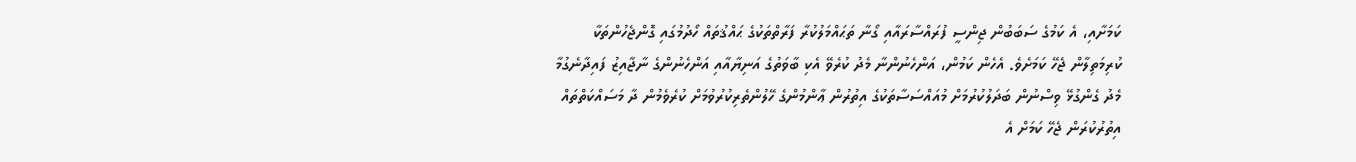ކަމަށާއި، އެ ކަމުގެ ސަބަބުން ޖިންސީ ފުރައްސާރައާއި ގޯނާ ތަޙައްމަލުކުރާ ފަރާތްތަކުގެ ޙައްޤުތައް ހޯދުމުގައި ގޮންޖެހުންތަކާ ކުރިމަތިލާން ޖެހޭ ކަމަށެވެ. އެހެން ކަމުން، އަންހެނުންނާ މެދު ކުރެވޭ އެކި ބާވަތުގެ އަނިޔާއާއި އަންހެނުންގެ ނާޖާއިޒު ފައިދާނެގުމާ މެދު ގެންގުޅޭ ވިސްނުން ބަދަލުކުރުމަށް މުއައްސަސާތަކުގެ އިތުރުން ޢާންމުންގެ ހޭލުންތެރިކުރުވުމަށް ކުރެވެމުން ދާ މަސައްކަތްތައް އިތުރުކުރަން ޖެހޭ ކަމަށް އެ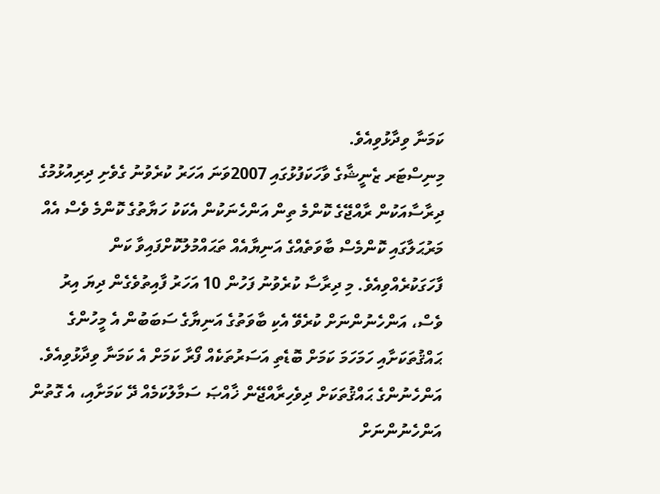ކަމަނާ ވިދާޅުވިއެވެ.
މިނިސްޓަރ ޒެނީޝާގެ ވާހަކަފުޅުގައި 2007ވަނަ އަހަރު ކުރެވުނު ގެވެށި ދިރިއުޅުމުގެ ދިރާސާއަކުން ރާއްޖޭގެ ކޮންމެ ތިން އަންހެނަކުން އެކަކު ހަޔާތުގެ ކޮންމެ ވެސް އެއް މަރުޙަލާގައި ކޮންމެސް ބާވަތެއްގެ އަނިޔާއެއް ތަޙައްމުލުކޮށްފައިވާ ކަން ފާހަގަކުރެއްވިއެވެ. މި ދިރާސާ ކުރެވުނު ފަހުން 10 އަހަރު ފާއިތުވެގެން ދިޔަ އިރު ވެސް، އަންހެނުންނަށް ކުރެވޭ އެކި ބާވަތުގެ އަނިޔާގެ ސަބަބުން އެ މީހުންގެ ޙައްޤުތަކަށާއި ހަމަހަމަ ކަމަށް ބޮޑެތި އަސަރުތަކެއް ފޯރާ ކަމަށް އެ ކަމަނާ ވިދާޅުވިއެވެ.
އަންހެނުންގެ ޙައްޤުތަކަށް ދިވެހިރާއްޖޭން ޚާއްޞަ ސަމާލުކަމެއް ދޭ ކަމަށާއި، އެ ގޮތުން އަންހެނުންނަށް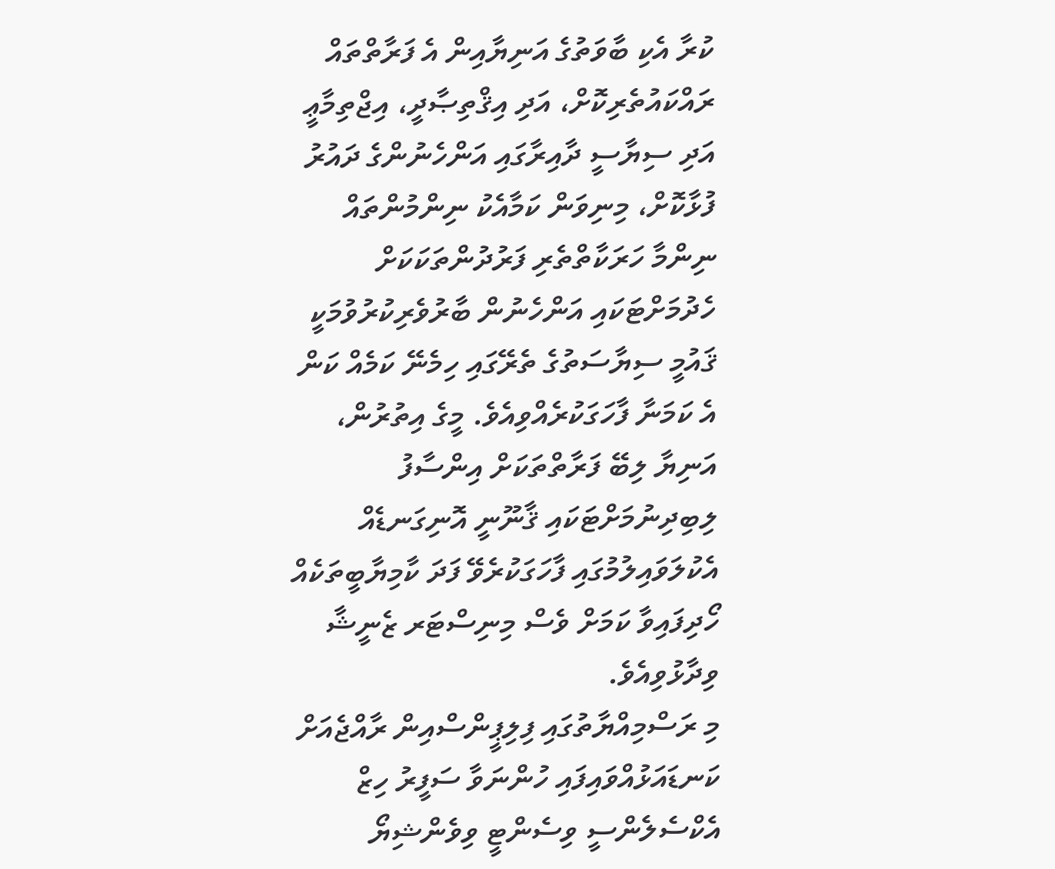ކުރާ އެކި ބާވަތުގެ އަނިޔާއިން އެ ފަރާތްތައް ރައްކައުތެރިކޮށް، އަދި އިޤްތިޞާދީ، އިޖްތިމާޢީ އަދި ސިޔާސީ ދާއިރާގައި އަންހެނުންގެ ދައުރު ފުޅާކޮށް، މިނިވަން ކަމާއެކު ނިންމުންތައް ނިންމާ ހަރަކާތްތެރި ފަރުދުންތަކަކަށް ހެދުމަށްޓަކައި އަންހެނުން ބާރުވެރިކުރުވުމަކީ ޤައުމީ ސިޔާސަތުގެ ތެރޭގައި ހިމެނޭ ކަމެއް ކަން އެ ކަމަނާ ފާހަގަކުރެއްވިއެވެ. މީގެ އިތުރުން، އަނިޔާ ލިބޭ ފަރާތްތަކަށް އިންސާފު ލިބިދިނުމަށްޓަކައި ޤާނޫނީ އޮނިގަނޑެއް އެކުލަވައިލުމުގައި ފާހަގަކުރެވޭ ފަދަ ކާމިޔާބީތަކެއް ހޯދިފައިވާ ކަމަށް ވެސް މިނިސްޓަރ ޒެނީޝާ ވިދާޅުވިއެވެ.
މި ރަސްމިއްޔާތުގައި ފިލިޕީންސްއިން ރާއްޖެއަށް ކަނޑައަޅުއްވައިފައި ހުންނަވާ ސަފީރު ހިޒް އެކްސެލެންސީ ވިސެންޓީ ވިވެންޝިޔޯ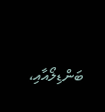ބަންޑިލޯއާއި،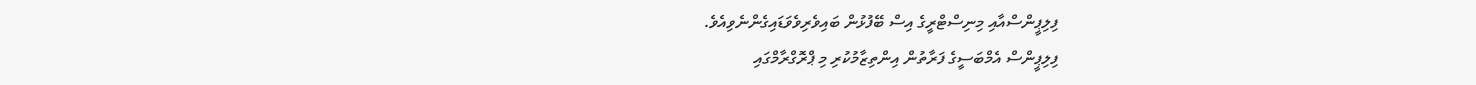ފިލިޕީންސްއާއި މިނިސްޓްރީގެ އިސް ބޭފުޅުން ބައިވެރިވެވަޑައިގެންނެވިއެވެ.
ފިލިޕީންސް އެމްބަސީގެ ފަރާތުން އިންތިޒާމުކުރި މި ޕްރޮގްރާމްގައި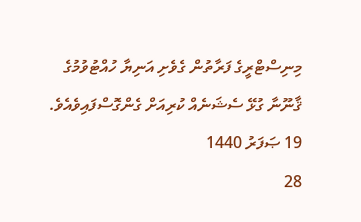މިނިސްޓްރީގެ ފަރާތުން ގެވެށި އަނިޔާ ހުއްޓުވުމުގެ ޤާނޫނާ ގުޅޭ ސެޝަނެއް ކުރިއަށް ގެންގޮސްފައިވެއެވެ.
19 ޞަފަރު 1440
28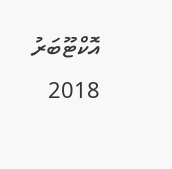އޮކްޓޫބަރު 2018